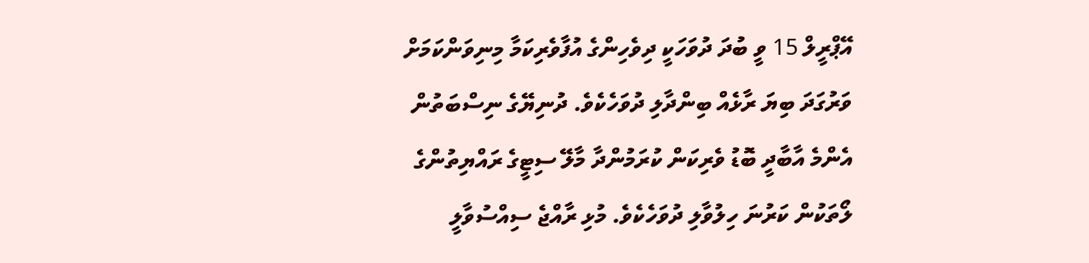އޭޕްރީލް 15 ވީ ބުދަ ދުވަހަކީ ދިވެހިންގެ އުފާވެރިކަމާ މިނިވަންކަމަށް ވަރުގަދަ ބިޔަ ރާޅެއް ބިންދާލި ދުވަހެކެވެ. ދުނިޔޭގެ ނިސްބަތުން އެންމެ އާބާދީ ބޮޑު ވެރިކަން ކުރަމުންދާ މާލޭ ސިޓީގެ ރައްޔިތުންގެ ލޯތަކުން ކަރުނަ ހިލުވާލި ދުވަހެކެވެ. މުޅި ރާއްޖެ ސިއްސުވާލީ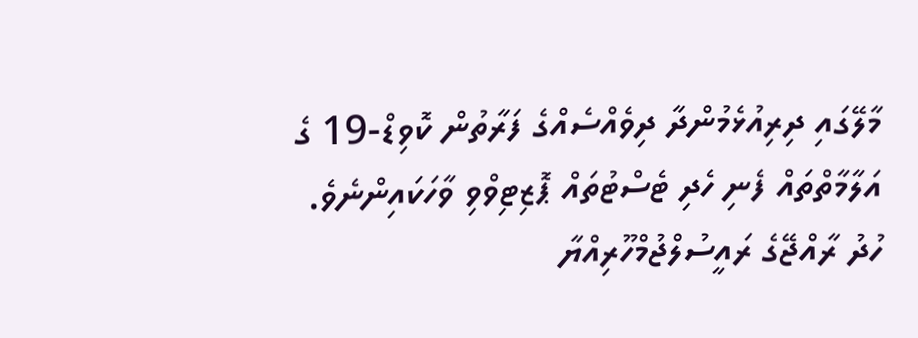މާލޭގައި ދިރިއުޅެމުންދާ ދިވެއްސެއްގެ ފަރާތުން ކޮވިޑް-19 ގެ އަލާމާތްތައް ފެނި ހެދި ޓެސްޓުތައް ޕޮޒިޓިވްވި ވާހަކައިންނެވެ.
ހުދު ރާއްޖޭގެ ރައީސުލްޖުމްހޫރިއްޔާ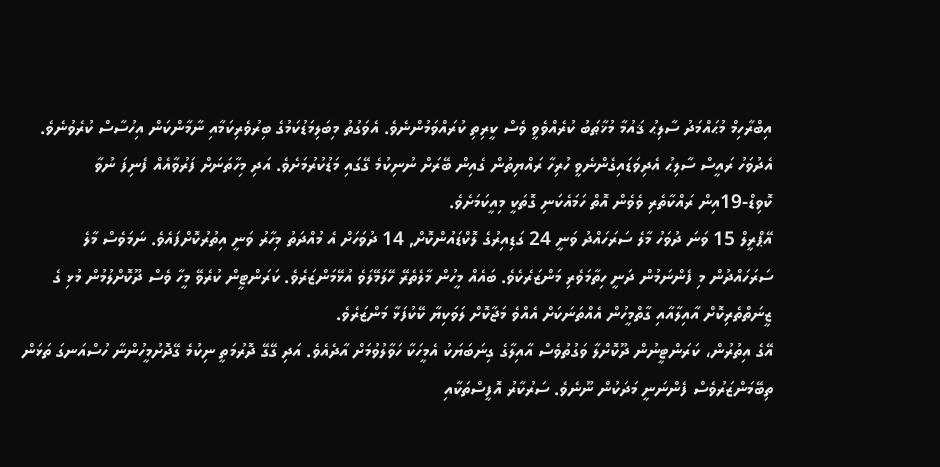އިބްރާހިމް މުޙައްމަދު ސާލިޙު ޤައުމާ މުޚާޠަބު ކުރެއްވެވީ ވެސް ކީރިތި ކުރައްވަމުންނެވެ. އެވަގުތު މިބަލިމަޑުކަމުގެ ބިރުވެރިކަމާއި ނާމާންކަން އިހުސާސް ކުރެވުނެވެ. އެދުވަހު ރައީސް ސާލިޙު އެދިވަޑައިގެންނެވީ ހުރިހާ ރައްޔިތުން ގެއިން ބޭރަށް ނުނިކުމެ ގޭގައި މަޑުކުރުމަށެވެ. އަދި މިހާތަނަށް ފަރުވާއެއް ފެނިފަ ނުވާ ކޮވިޑް-19އިން ރައްކާތެރި ވެވެން އޮތް ހަމައެކަނި ގޮތަކީ މިއީކަމަށެވެ.
އޭޕްރީލް 15 ވަނަ ދުވަހު މާލެ ސަރަހައްދު ވަނީ 24 ގަޑިއިރުގެ ލޮކްޑައުންކޮށް, 14 ދުވަހަށް އެ މުއްދަތު މިހާރު ވަނީ އިތުރުކޮށްފައެވެ. ނަމަވެސް މާލެ ސަރަހައްދުން މި ފެންނަމުން ދަނީ ހިތާމަވެރި މަންޒަރެކެވެ. ބައެއް މީހުން މާލެތެރޭ ހޭލަމޭލަވެ އުޅޭމަންޒަރެވެ. ކަރަންޓީން ކުރެވޭ މީހާ ވެސް ދޫކޮށްލުމުން މުޅި ގެ ޒީނަތްތެރިކޮށް އާއިލާއާއި ގާތްމީހުން އެއްތަނަކަށް އެއްވެ މަޖާކޮށް ލަވަކިޔާ ކޭކުފަޅާ މަންޒަރެވެ.
އޭގެ އިތުރުން، ކަރަންޓީނުން ދޫކޮށްލާ ވަގުތުވެސް އާއިލާގެ ގިނަބަޔަކު އެމީހަކާ ހަވާލުވުމަށް އާދެއެވެ. އަދި ގޭގޭ ދޮރުމަތީ ނިކުމެ ގޭދޮށުމީހުންނާ ހުސްއަނގަ ތަޅަން ތިބޭމަންޒަރުވެސް ފެންނަނީ މަދަކުން ނޫނެވެ. ސަރުކާރު އޮފީސްތަކާއި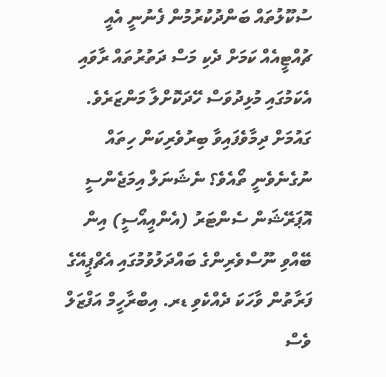ސުކޫލުތައް ބަންދުކުރުމުން ފެނުނީ އެއީ ޗުއްޓީއެއް ކަމަށް ދެކި މަސް ދަތުރުތައް ރާވައި އެކަމުގައި މުޅިދުވަސް ހޭދަކޮށްލާ މަންޒަރެވެ.
ގައުމަށް ދިމާވެފައިވާ ބިރުވެރިކަން ހިތައް ނުގެނެވެނީ ތޯއެވެ؟ ނެޝަނަލް އިމަޖެންސީ އޮޕަރޭޝަން ސެންޓަރު (އެންއީއޯސީ) އިން ބޭއްވި ނޫސްވެރިންގެ ބައްދަލުވުމުގައި އެޗްޕީއޭގެ ފަރާތުން ވާހަކަ ދެއްކެވި ޑރ. އިބްރާހީމް އަފްޒަލް ވެސް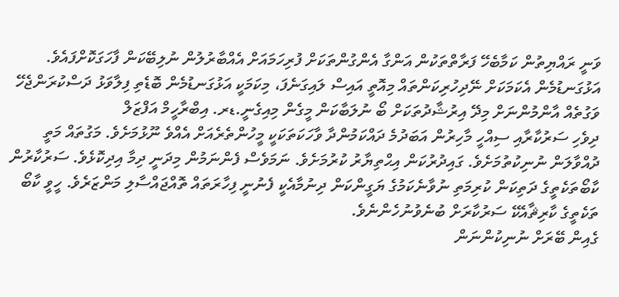ވަނީ ރައްޔިތުން ކަމާބެހޭ ފަރާތްތަކުން އަންގާ އެންގުންތަކަށް ފުރިހަމައަށް އެއްބާރުލުން ނުލިބޭކަން ފާހަގަކޮށްފައެވެ.
އަޅުގަނޑުމެން އެކަމަކަށް ނޭދިހުރިކަންތައް މިއޮތީ އައިސް ލައިގަނެފަ، މިކަމަކީ އަޅުގަނޑުމެން ބޮޑެތި ފިލާވަޅު ދަސްކުރަންޖެހޭ ވަގުތެއް އާންމުންނަށް މިދޭ އިރުޝާދުތަކަށް ބޯ ނުލަބާކަން މީގެން މިއިގެނީ.ޑރ. އިބްރާހީމް އަފްޒަލް
ދިވެހި ސަރުކާރާއި ސިއްހީ މާހިރުން އަބަދުމެ ދައްކަމުންދާ ވާހަކަތަކަކީ މީހުންތެރެއަށް އެއްވެ ނޫޅުމަށެވެ. މަގުތައް މަތީ ދުއްވާލަން ނުނިކުތުމަށެވެ. ގައިދުރުކަން އިޙްތިޔާރު ކުރުމަށެވެ. ނަމަވެސް ފެންނަމުން މިދަނީ ދިމާ އިދިކޮޅެވެ. ސަރުކާރުން ކާބޯތަކެތީގެ ދަތިކަން ކުރިމަތި ނުވާނެކަމުގެ ޔަގީންކަން ދިނުމާއެކީ ފެނުނީ ފިހާރަތައް ތޮއްޖައްސާލި މަންޒަރެވެ. ހީވީ ކާބޯ ތަކެތީގެ ކާރިޘާއެކޭ ސަރުކާރަށް ބުނެވުނުހެންނެވެ.
ގެއިން ބޭރަށް ނުނިކުންނަން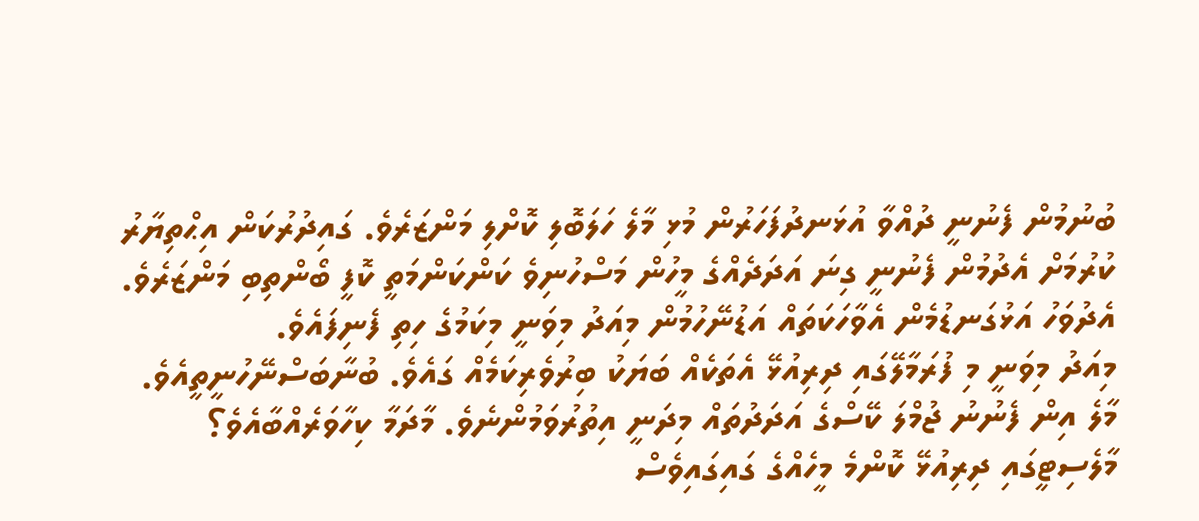ބުނުމުން ފެނުނީ ދުއްވާ އުޅަނދުފަހަރުން މުޅި މާލެ ހަލަބޮލި ކޮށްލި މަންޒަރެވެ. ގައިދުރުކަން އިޙްތިޔާރު ކުރުމަށް އެދުމުން ފެނުނީ ގިނަ އަދަދެއްގެ މީހުން މަސްހުނިވެ ކަންކަންމަތީ ކޮފީ ބޯންތިބި މަންޒަރެވެ. އެދުވަހު އަޅުގަނޑުމެން އެވާހަކަތައް އަޑުނޭހުމުން މިއަދު މިވަނީ މިކަމުގެ ހިތި ފެނިފައެވެ.
މިއަދު މިވަނީ މި ފުރަމާލޭގައި ދިރިއުޅޭ އެތަކެއް ބަޔަކު ބިރުވެރިކަމެއް ގައެވެ. ބުނާބަސްނޭހުނީތީއެވެ. މާލެ އިން ފެނުނު ޖުމްލަ ކޭސްގެ އަދަދުތައް މިދަނީ އިތުރުވަމުންނެވެ. މާދަމާ ކިހާވަރެއްބާއެވެ؟
މާލެސިޓީގައި ދިރިއުޅޭ ކޮންމެ މީހެއްގެ ގައިގައިވެސް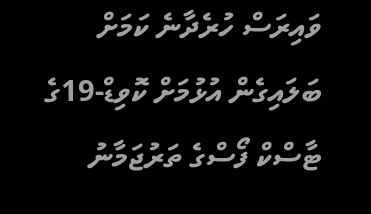ވައިރަސް ހުރެދާނެ ކަމަށް ބަލައިގެން އުޅުމަށް ކޮވިޑް-19ގެ ޓާސްކް ފޯސްގެ ތަރުޖަމާނު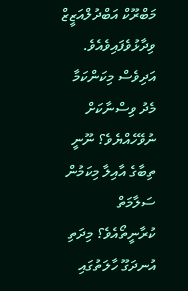މަބްރޫކް އަބްދުލްއަޒީޒް ވިދާޅުވެފައިވެއެވެ. އަދިވެސް މިކަންކަމާ މެދު ވިސްނާކަށް ނުވޭހެއްޔެވެ؟ ނޫނީ ތިބާގެ އާއިލާ މިކަމުން ސަލާމަތް ކުރާނީތޯއެވެ؟ މިދަތި އުނދަގޫ ހާލަތުގައި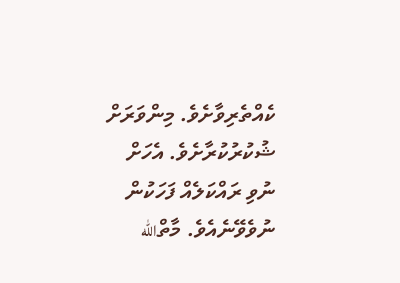ކެއްތެރިވާށެވެ. މިންވަރަށް ޝުކުރުކުރާށެވެ. އެހަށް ނުވި ރައްކަލެއް ފަހަކުން ނުވެވޭނެއެވެ. މާތްالله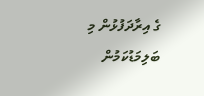ގެ އިރާދަފުޅުން މި ބަލިމަޑުކަމުން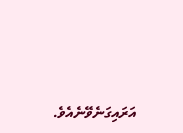އަރައިގަނެވޭނެއެވެ.